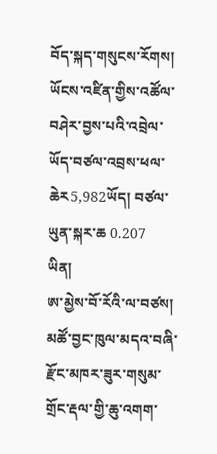བོད་སྐད་གསུངས་རོགས།
ཡོངས་འཛིན་གྱིས་འཚོལ་བཤེར་བྱས་པའི་འབྲེལ་ཡོད་བཙལ་འབྲས་ཕལ་ཆེར5,982ཡོད། བཙལ་ཡུན་སྐར་ཆ 0.207
ཡིན།
ཨ་མྱེས་བོ་རོའི་ལ་བཙས།
མཚོ་བྱང་ཁུལ་མདའ་བཞི་རྫོང་མཁར་ཟུར་གསུམ་གྲོང་རྡལ་གྱི་ཆུ་འགག་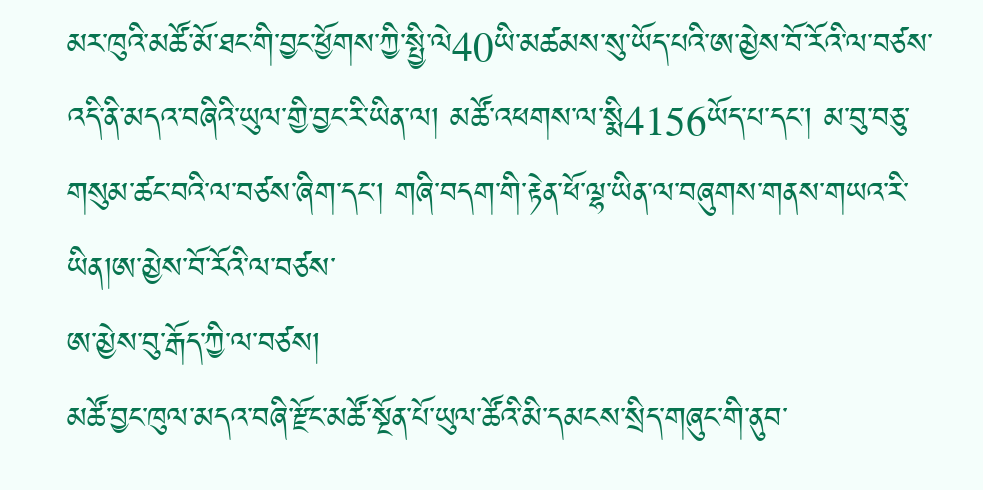མར་ཁུའི་མཚོ་མོ་ཐང་གི་བྱང་ཕྱོགས་ཀྱི་སྤྱི་ལེ40ཡི་མཚམས་སུ་ཡོད་པའི་ཨ་མྱེས་བོ་རོའི་ལ་བཙས་འདི་ནི་མདའ་བཞིའི་ཡུལ་གྱི་བྱང་རི་ཡིན་ལ། མཚོ་འཕགས་ལ་སྨི4156ཡོད་པ་དང་། མ་བུ་བཅུ་གསུམ་ཚང་བའི་ལ་བཙས་ཞིག་དང་། གཞི་བདག་གི་རྟེན་ཕོ་ལྷ་ཡིན་ལ་བཞུགས་གནས་གཡའ་རི་ཡིན།ཨ་མྱེས་བོ་རོའི་ལ་བཙས་
ཨ་མྱེས་བུ་རྒོད་ཀྱི་ལ་བཙས།
མཚོ་བྱང་ཁུལ་མདའ་བཞི་རྫོང་མཚོ་སྔོན་པོ་ཡུལ་ཚོའི་མི་དམངས་སྲིད་གཞུང་གི་ནུབ་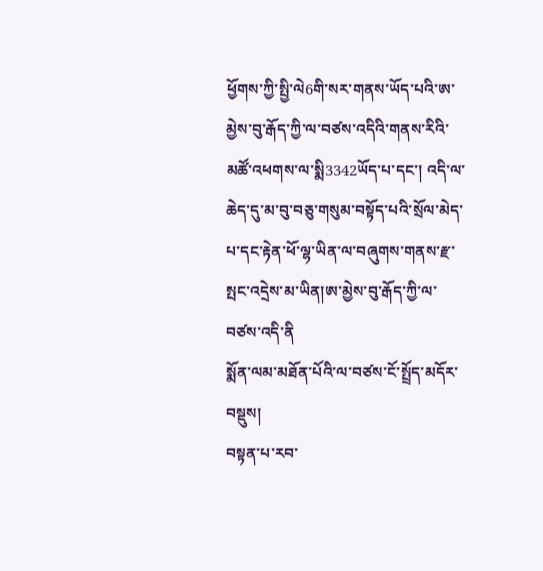ཕྱོགས་ཀྱི་སྤྱི་ལེ6གི་སར་གནས་ཡོད་པའི་ཨ་མྱེས་བུ་རྒོད་ཀྱི་ལ་བཙས་འདིའི་གནས་རིའི་མཚོ་འཕགས་ལ་སྨི3342ཡོད་པ་དང་། འདི་ལ་ཆེད་དུ་མ་བུ་བཅུ་གསུམ་བསྟོད་པའི་སྲོལ་མེད་པ་དང་རྟེན་ཕོ་ལྷ་ཡིན་ལ་བཞུགས་གནས་རྫ་སྤང་འདྲེས་མ་ཡིན།ཨ་མྱེས་བུ་རྒོད་ཀྱི་ལ་བཙས་འདི་ནི
སྨོན་ལམ་མཐོན་པོའི་ལ་བཙས་ངོ་སྤྲོད་མདོར་བསྡུས།
བསྟན་པ་རབ་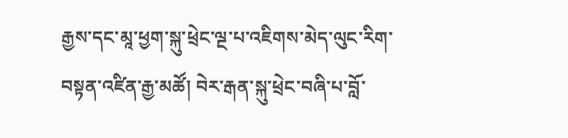རྒྱས་དང་མཱ་ཕྱག་སྐུ་ཕྲེང་ལྔ་པ་འཇིགས་མེད་ལུང་རིག་བསྟན་འཛིན་རྒྱ་མཚོ། བེར་རྒན་སྐུ་ཕྲེང་བཞི་པ་བློ་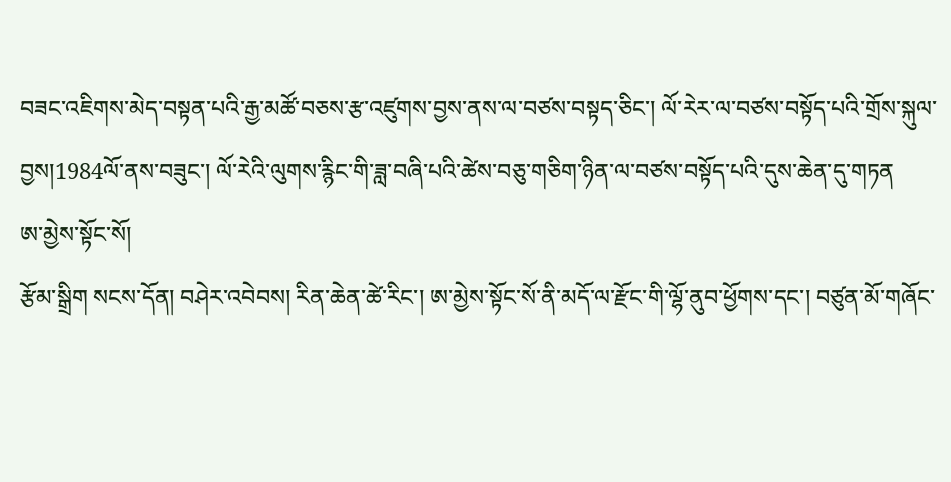བཟང་འཇིགས་མེད་བསྟན་པའི་རྒྱ་མཚོ་བཅས་རྩ་འཛུགས་བྱས་ནས་ལ་བཙས་བསྟད་ཅིང་། ལོ་རེར་ལ་བཙས་བསྟོད་པའི་གྲོས་སྐུལ་བྱས།1984ལོ་ནས་བཟུང་། ལོ་རེའི་ལུགས་རྙིང་གི་ཟླ་བཞི་པའི་ཚེས་བཅུ་གཅིག་ཉིན་ལ་བཙས་བསྟོད་པའི་དུས་ཆེན་དུ་གཏན
ཨ་མྱེས་སྟོང་སོ།
རྩོམ་སྒྲིག སངས་དོན། བཤེར་འབེབས། རིན་ཆེན་ཚེ་རིང་། ཨ་མྱེས་སྟོང་སོ་ནི་མདོ་ལ་རྫོང་གི་ལྷོ་ནུབ་ཕྱོགས་དང་། བཙུན་མོ་གཞོང་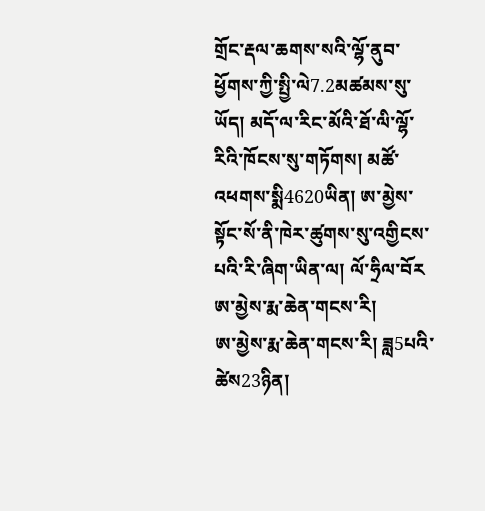གྲོང་རྡལ་ཆགས་སའི་ལྷོ་ནུབ་ཕྱོགས་ཀྱི་སྤྱི་ལེ7.2མཚམས་སུ་ཡོད། མདོ་ལ་རིང་མོའི་ཐོ་ལི་ལྷོ་རིའི་ཁོངས་སུ་གཏོགས། མཚོ་འཕགས་སྨི4620ཡིན། ཨ་མྱེས་སྟོང་སོ་ནི་ཁེར་ཚུགས་སུ་འགྱིངས་པའི་རི་ཞིག་ཡིན་ལ། ལོ་ཧྲིལ་བོར
ཨ་མྱེས་རྨ་ཆེན་གངས་རི།
ཨ་མྱེས་རྨ་ཆེན་གངས་རི། ཟླ5པའི་ཚེས23ཉིན།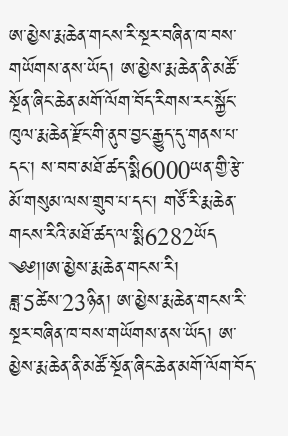ཨ་མྱེས་རྨ་ཆེན་གངས་རི་སྔར་བཞིན་ཁ་བས་གཡོགས་ནས་ཡོད། ཨ་མྱེས་རྨ་ཆེན་ནི་མཚོ་སྔོན་ཞིང་ཆེན་མགོ་ལོག་བོད་རིགས་རང་སྐྱོང་ཁུལ་རྨ་ཆེན་རྫོང་གི་ནུབ་བྱང་རྒྱུད་དུ་གནས་པ་དང་། ས་བབ་མཐོ་ཚད་སྨི6000ཡན་གྱི་རྩེ་མོ་གསུམ་ལས་གྲུབ་པ་དང་། གཙོ་རི་རྨ་ཆེན་གངས་རིའི་མཐོ་ཚད་ལ་སྨི6282ཡོད
༄༅།།ཨ་མྱེས་རྨ་ཆེན་གངས་རི།
ཟླ་5ཚེས་23ཉིན། ཨ་མྱེས་རྨ་ཆེན་གངས་རི་སྔར་བཞིན་ཁ་བས་གཡོགས་ནས་ཡོད། ཨ་མྱེས་རྨ་ཆེན་ནི་མཚོ་སྔོན་ཞིང་ཆེན་མགོ་ལོག་བོད་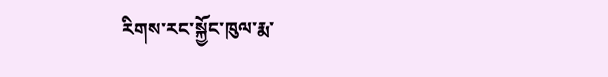རིགས་རང་སྐྱོང་ཁུལ་རྨ་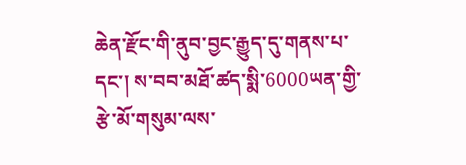ཆེན་རྫོང་གི་ནུབ་བྱང་རྒྱུད་དུ་གནས་པ་དང་། ས་བབ་མཐོ་ཚད་སྨི་6000ཡན་གྱི་རྩེ་མོ་གསུམ་ལས་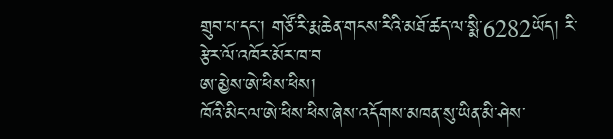གྲུབ་པ་དང་། གཙོ་རི་རྨ་ཆེན་གངས་རིའི་མཐོ་ཚད་ལ་སྨི་6282ཡོད། རི་རྩེར་ལོ་འཁོར་མོར་ཁ་བ
ཨ་མྱེས་ཨེ་ཕིས་ཕིས།
ཁོའི་མིང་ལ་ཨེ་ཕིས་ཕིས་ཞེས་འདོགས་མཁན་སུ་ཡིན་མི་ཤེས་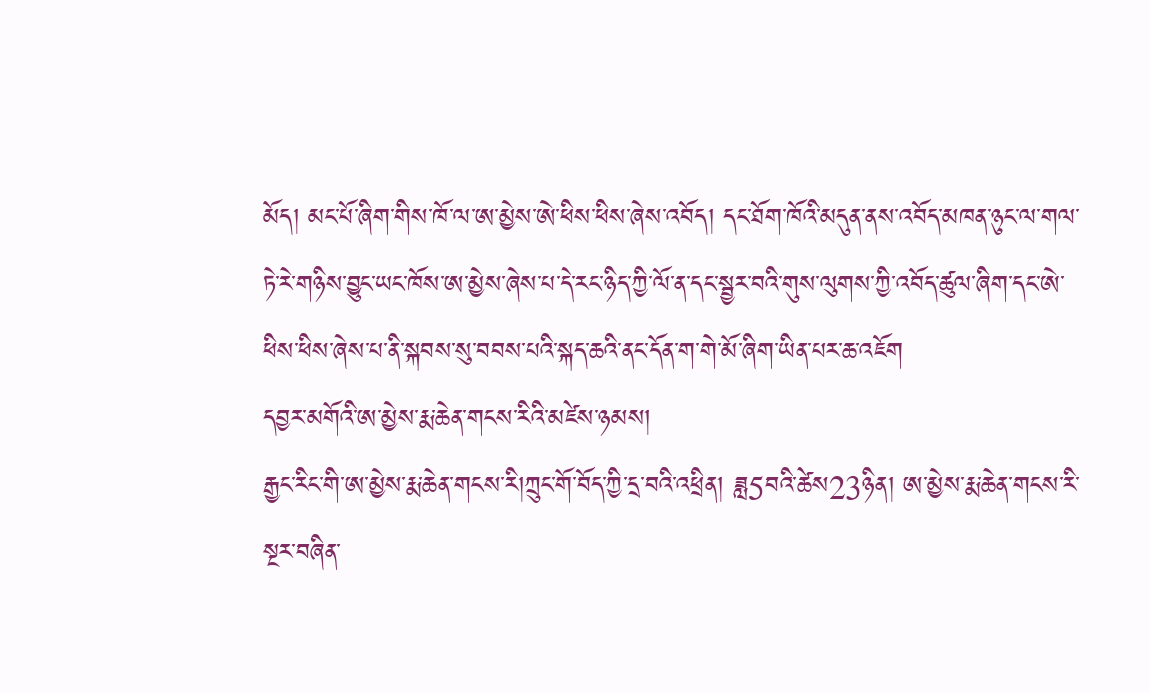མོད། མང་པོ་ཞིག་གིས་ཁོ་ལ་ཨ་མྱེས་ཨེ་ཕིས་ཕིས་ཞེས་འབོད། དང་ཐོག་ཁོའི་མདུན་ནས་འབོད་མཁན་ཉུང་ལ་གལ་ཏེ་རེ་གཉིས་བྱུང་ཡང་ཁོས་ཨ་མྱེས་ཞེས་པ་དེ་རང་ཉིད་ཀྱི་ལོ་ན་དང་སྦྱར་བའི་གུས་ལུགས་ཀྱི་འབོད་ཚུལ་ཞིག་དང་ཨེ་ཕིས་ཕིས་ཞེས་པ་ནི་སྐབས་སུ་བབས་པའི་སྐད་ཆའི་ནང་དོན་ག་གེ་མོ་ཞིག་ཡིན་པར་ཆ་འཇོག
དབྱར་མགོའི་ཨ་མྱེས་རྨ་ཆེན་གངས་རིའི་མཛེས་ཉམས།
རྒྱང་རིང་གི་ཨ་མྱེས་རྨ་ཆེན་གངས་རི།ཀྲུང་གོ་བོད་ཀྱི་དྲ་བའི་འཕྲིན། ཟླ5བའི་ཚེས23ཉིན། ཨ་མྱེས་རྨ་ཆེན་གངས་རི་སྔར་བཞིན་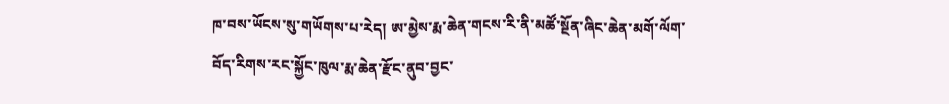ཁ་བས་ཡོངས་སུ་གཡོགས་པ་རེད། ཨ་མྱེས་རྨ་ཆེན་གངས་རི་ནི་མཚོ་སྔོན་ཞིང་ཆེན་མགོ་ལོག་བོད་རིགས་རང་སྐྱོང་ཁུལ་རྨ་ཆེན་རྫོང་ནུབ་བྱང་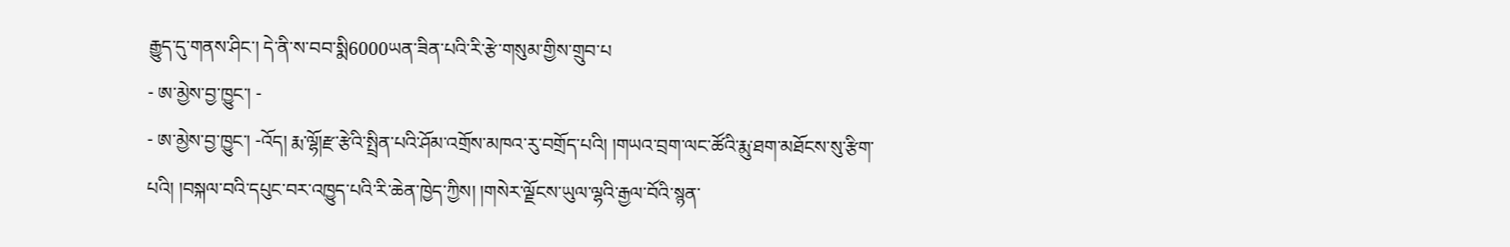རྒྱུད་དུ་གནས་ཤིང་། དེ་ནི་ས་བབ་སྨི6000ཡན་ཟིན་པའི་རི་རྩེ་གསུམ་གྱིས་གྲུབ་པ
- ཨ་མྱེས་བྱ་ཁྱུང་། -
- ཨ་མྱེས་བྱ་ཁྱུང་། -འོད། རྨ་ལྷོ།རྫ་རྩེའི་སྤྲིན་པའི་ཤོམ་འགྲོས་མཁའ་རུ་བགྲོད་པའི། །གཡའ་བྲག་ལང་ཚོའི་རྨུ་ཐག་མཐོངས་སུ་རྩིག་པའི། །བསྐལ་བའི་དཔུང་བར་འཁྱུད་པའི་རི་ཆེན་ཁྱེད་ཀྱིས། །གསེར་ལྗོངས་ཡུལ་ལྷའི་རྒྱལ་བོའི་སྙན་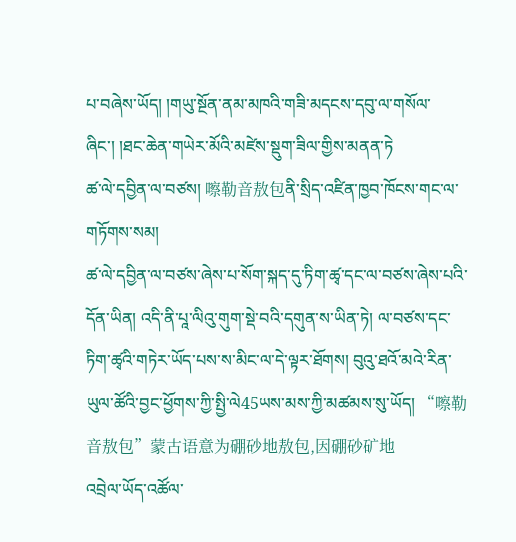པ་བཞེས་ཡོད། །གཡུ་སྔོན་ནམ་མཁའི་གཟི་མདངས་དབུ་ལ་གསོལ་ཞིང་། །ཐང་ཆེན་གཡེར་མོའི་མཛེས་སྡུག་ཟིལ་གྱིས་མནན་ཏེ
ཚ་ལེ་དབྱིན་ལ་བཙས། 嚓勒音敖包ནི་སྲིད་འཛིན་ཁྱབ་ཁོངས་གང་ལ་གཏོགས་སམ།
ཚ་ལེ་དབྱིན་ལ་བཙས་ཞེས་པ་སོག་སྐད་དུ་ཏིག་ཚྭ་དང་ལ་བཙས་ཞེས་པའི་དོན་ཡིན། འདི་ནི་པཱ་ལིའུ་གུག་སྡེ་བའི་དགུན་ས་ཡིན་ཏེ། ལ་བཙས་དང་ཏིག་ཚྭའི་གཏེར་ཡོད་པས་ས་མིང་ལ་དེ་ལྟར་ཐོགས། བུའུ་ཐའོ་མའེ་རིན་ཡུལ་ཚོའི་བྱང་ཕྱོགས་ཀྱི་སྤྱི་ལེ45ཡས་མས་ཀྱི་མཚམས་སུ་ཡོད། “嚓勒音敖包”蒙古语意为硼砂地敖包,因硼砂矿地
འབྲེལ་ཡོད་འཚོལ་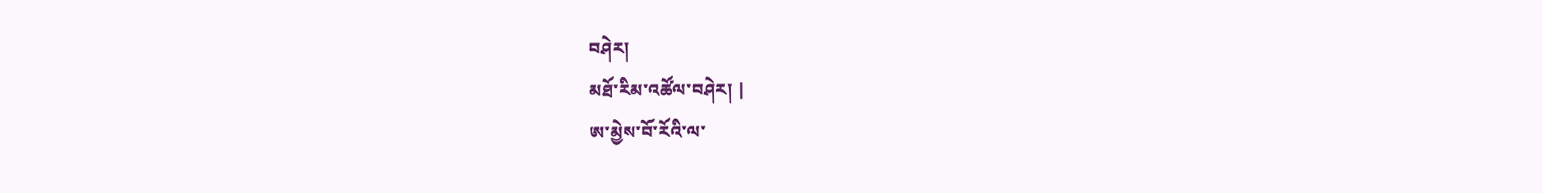བཤེར།
མཐོ་རིམ་འཚོལ་བཤེར། |
ཨ་མྱེས་བོ་རོའི་ལ་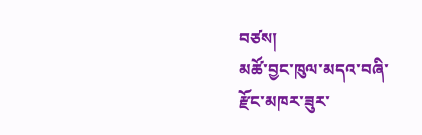བཙས།
མཚོ་བྱང་ཁུལ་མདའ་བཞི་རྫོང་མཁར་ཟུར་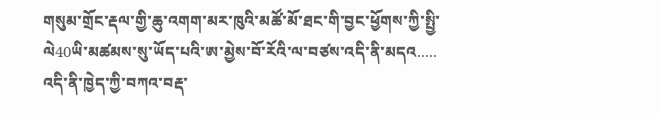གསུམ་གྲོང་རྡལ་གྱི་ཆུ་འགག་མར་ཁུའི་མཚོ་མོ་ཐང་གི་བྱང་ཕྱོགས་ཀྱི་སྤྱི་ལེ40ཡི་མཚམས་སུ་ཡོད་པའི་ཨ་མྱེས་བོ་རོའི་ལ་བཙས་འདི་ནི་མདའ.....
འདི་ནི་ཁྱེད་ཀྱི་བཀའ་བརྡ་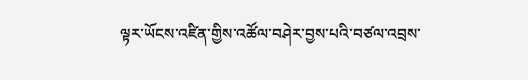ལྟར་ཡོངས་འཛིན་གྱིས་འཚོལ་བཤེར་བྱས་པའི་བཙལ་འབྲས་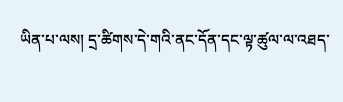ཡིན་པ་ལས། དྲ་ཚིགས་དེ་གའི་ནང་དོན་དང་ལྟ་ཚུལ་ལ་འཐད་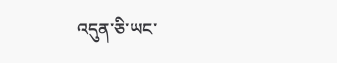འདུན་ཅི་ཡང་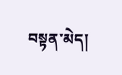བསྟན་མེད།